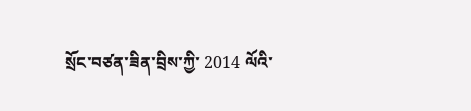སྲོང་བཙན་ཟིན་བྲིས་ཀྱི་ 2014 ལོའི་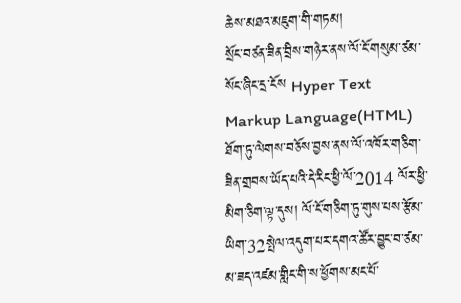ཆེས་མཐའ་མཇུག་གི་གཏམ།
སྲོང་བཙན་ཟིན་བྲིས་གཉེར་ནས་ལོ་ངོ་གསུམ་ཙམ་སོང་ཞིང་དྲ་ངོས Hyper Text Markup Language(HTML) ཐོག་ཏུ་ལེགས་བཅོས་བྱས་ནས་ལོ་འཁོར་གཅིག་ཟིན་གྲབས་ཡོད་པའི་དེ་རིང་ཕྱི་ལོ་2014 ལོར་ཕྱི་མིག་ཅིག་ལྟ་དུས། ལོ་ངོ་གཅིག་ཏུ་གུས་པས་རྩོམ་ཡིག་32སྤེལ་འདུག་པར་དགའ་ཚོར་བྱུང་བ་ཙམ་མ་ཟད་འཛམ་གླིང་གི་ས་ཕྱོགས་མང་པོ་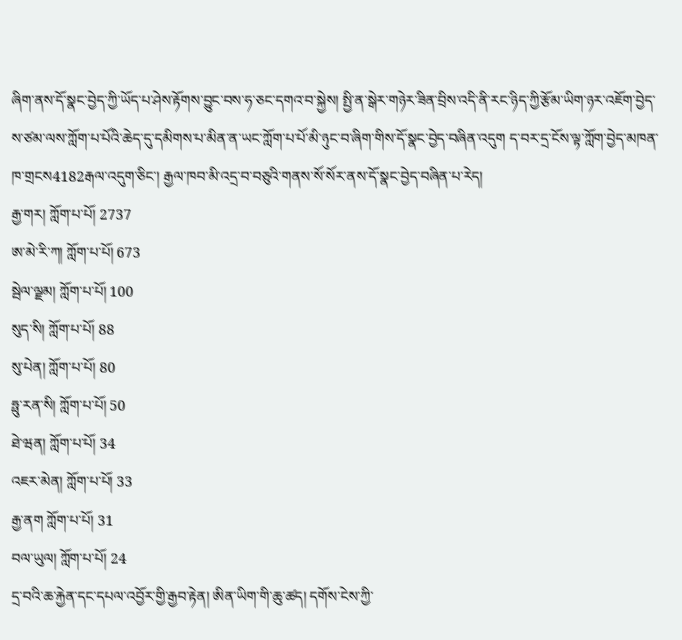ཞིག་ནས་དོ་སྣང་བྱེད་ཀྱི་ཡོད་པ་ཤེས་རྟོགས་བྱུང་བས་ཧ་ཅང་དགའ་བ་སྐྱེས། སྤྱི་ན་སྒེར་གཉེར་ཟིན་བྲིས་འདི་ནི་རང་ཉིད་ཀྱི་རྩོམ་ཡིག་ཉར་འཇོག་བྱེད་ས་ཙམ་ལས་ཀློག་པ་པོའི་ཆེད་དུ་དམིགས་པ་མིན་ན་ཡང་ཀློག་པ་པོ་མི་ཉུང་བ་ཞིག་གིས་དོ་སྣང་བྱེད་བཞིན་འདུག ད་བར་དྲ་ངོས་ལྟ་ཀློག་བྱེད་མཁན་ཁ་གྲངས4182རྒལ་འདུག་ཅིང་། རྒྱལ་ཁབ་མི་འདྲ་བ་བཅུའི་གནས་སོ་སོར་ནས་དོ་སྣང་བྱེད་བཞིན་པ་རེད།
རྒྱ་གར། ཀློག་པ་པོ། 2737
ཨ་མེ་རི་ཀ། ཀློག་པ་པོ། 673
སྦེལ་ལྗམ། ཀློག་པ་པོ། 100
སུད་སི། ཀློག་པ་པོ། 88
སུ་པེན། ཀློག་པ་པོ། 80
ཧྥུ་རན་སི། ཀློག་པ་པོ། 50
ཐེ་ཝན། ཀློག་པ་པོ། 34
འཇར་མེན། ཀློག་པ་པོ། 33
རྒྱ་ནག ཀློག་པ་པོ། 31
བལ་ཡུལ། ཀློག་པ་པོ། 24
དྲ་བའི་ཆ་རྐྱེན་དང་དཔལ་འབྱོར་གྱི་རྒྱབ་རྟེན། ཨིན་ཡིག་གི་ཆུ་ཚད། དགོས་ངེས་ཀྱི་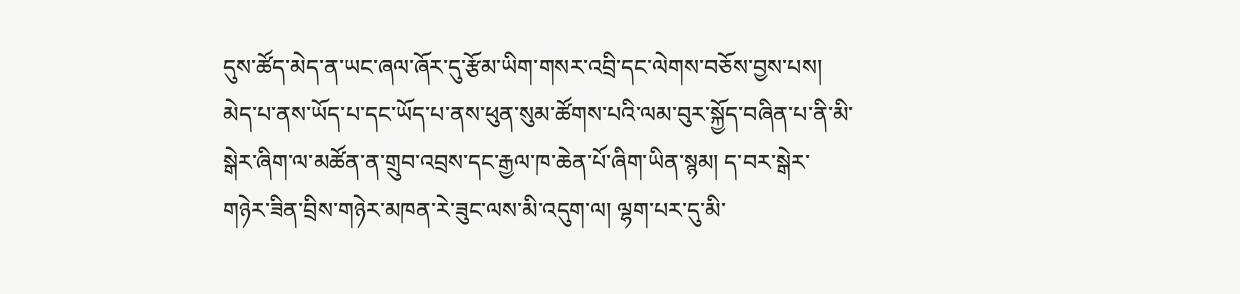དུས་ཚོད་མེད་ན་ཡང་ཞལ་ཞོར་དུ་རྩོམ་ཡིག་གསར་འབྲི་དང་ལེགས་བཅོས་བྱས་པས། མེད་པ་ནས་ཡོད་པ་དང་ཡོད་པ་ནས་ཕུན་སུམ་ཚོགས་པའི་ལམ་བུར་སྐྱོད་བཞིན་པ་ནི་མི་སྒེར་ཞིག་ལ་མཚོན་ན་གྲུབ་འབྲས་དང་རྒྱལ་ཁ་ཆེན་པོ་ཞིག་ཡིན་སྙམ། ད་བར་སྒེར་གཉེར་ཟིན་བྲིས་གཉེར་མཁན་རེ་ཟུང་ལས་མི་འདུག་ལ། ལྷག་པར་དུ་མི་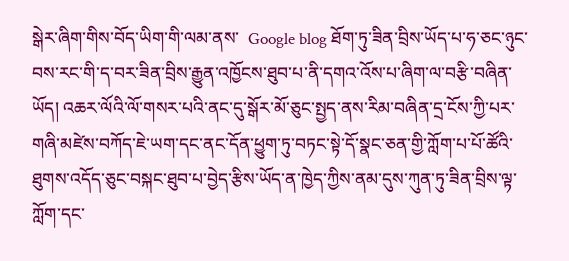སྒེར་ཞིག་གིས་བོད་ཡིག་གི་ལམ་ནས་  Google blog ཐོག་ཏུ་ཟིན་བྲིས་ཡོད་པ་ཧ་ཅང་ཉུང་བས་རང་གི་ད་བར་ཟིན་བྲིས་རྒྱུན་འཁྱོངས་ཐུབ་པ་ནི་དགའ་འོས་པ་ཞིག་ལ་བརྩི་བཞིན་ཡོད། འཆར་ལོའི་ལོ་གསར་པའི་ནང་དུ་སྒོར་མོ་ཅུང་སྤྱད་ནས་རིམ་བཞིན་དྲ་ངོས་ཀྱི་པར་གཞི་མཛེས་བཀོད་ཇེ་ཡག་དང་ནང་དོན་ཕྱུག་ཏུ་བཏང་སྟེ་དོ་སྣང་ཅན་གྱི་ཀློག་པ་པོ་ཚོའི་ཐུགས་འདོད་ཅུང་བསྐང་ཐུབ་པ་བྱེད་རྩིས་ཡོད་ན་ཁྱེད་ཀྱིས་ནམ་དུས་ཀུན་ཏུ་ཟིན་བྲིས་ལྟ་ཀློག་དང་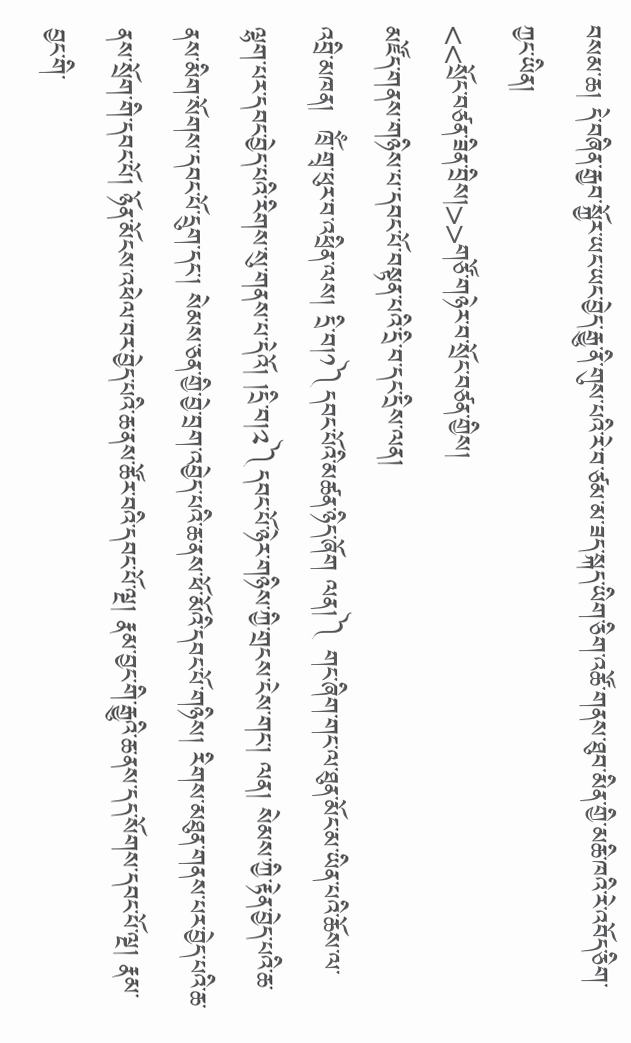བསམ་ཆ། དེ་བཞིན་རྒྱབ་སྐྱོར་ཡང་ཡང་བྱེད་རྒྱུ་ནི་གུས་པའི་རེ་བ་ཙམ་མ་ཟད་སྐད་ཡིག་ཅིག་འཚོ་གནས་ཐུབ་མིན་གྱི་མཆི་ཁའི་རེ་འབོད་ཅིག་ཀྱང་ཡིན།
<<སྲོང་བཙན་ཟིན་བྲིས།>>གཙོ་གཉེར་བ་སྲོང་བཙན་གྱིས།
མཛོད་གནས་གཉིས་པ་དབང་པོ་བསྟན་པའི་དྲི་བ་དང་དྲིས་ལན།
འབྲི་མཁན།  ཁྲོཾ་གྲྭ་ཕུར་བ་འཕྲིན་ལས། དྲི་བ།༡༽དབང་པོའི་མཚན་ཉིད་ཞོག ལན།༽ གང་ཞིག་གང་ལ་ཐུན་མོང་མ་ཡིན་པའི་ཆོས་ལ་ལྷག་པར་དབང་བྱེད་པའི་རིགས་སུ་གནས་པ་དེའོ། །དྲི་བ།༢༽དབང་པོ་ཉེར་གཉིས་ཀྱི་གྲངས་ངེས་གང་། ལན། སེམས་ཀྱི་རྟེན་བྱེད་པའི་ཆ་ནས་མིག་སོགས་དབང་པོ་དྲུག་དང་། སེམས་ཅན་གྱི་བྱེ་བྲག་འབྱེད་པའི་ཆ་ནས་ཕོ་མོའི་དབང་པོ་གཉིས། རིགས་མཐུན་གནས་པར་བྱེད་པའི་ཆ་ནས་སྲོག་གི་དབང་པོ། ཉོན་མོངས་འཕེལ་བར་བྱེད་པའི་ཆ་ནས་ཚོར་བའི་དབང་པོ་ལྔ། རྣམ་བྱང་གི་རྒྱུའི་ཆ་ནས་དད་སོགས་དབང་པོ་ལྔ། རྣམ་བྱང་གི་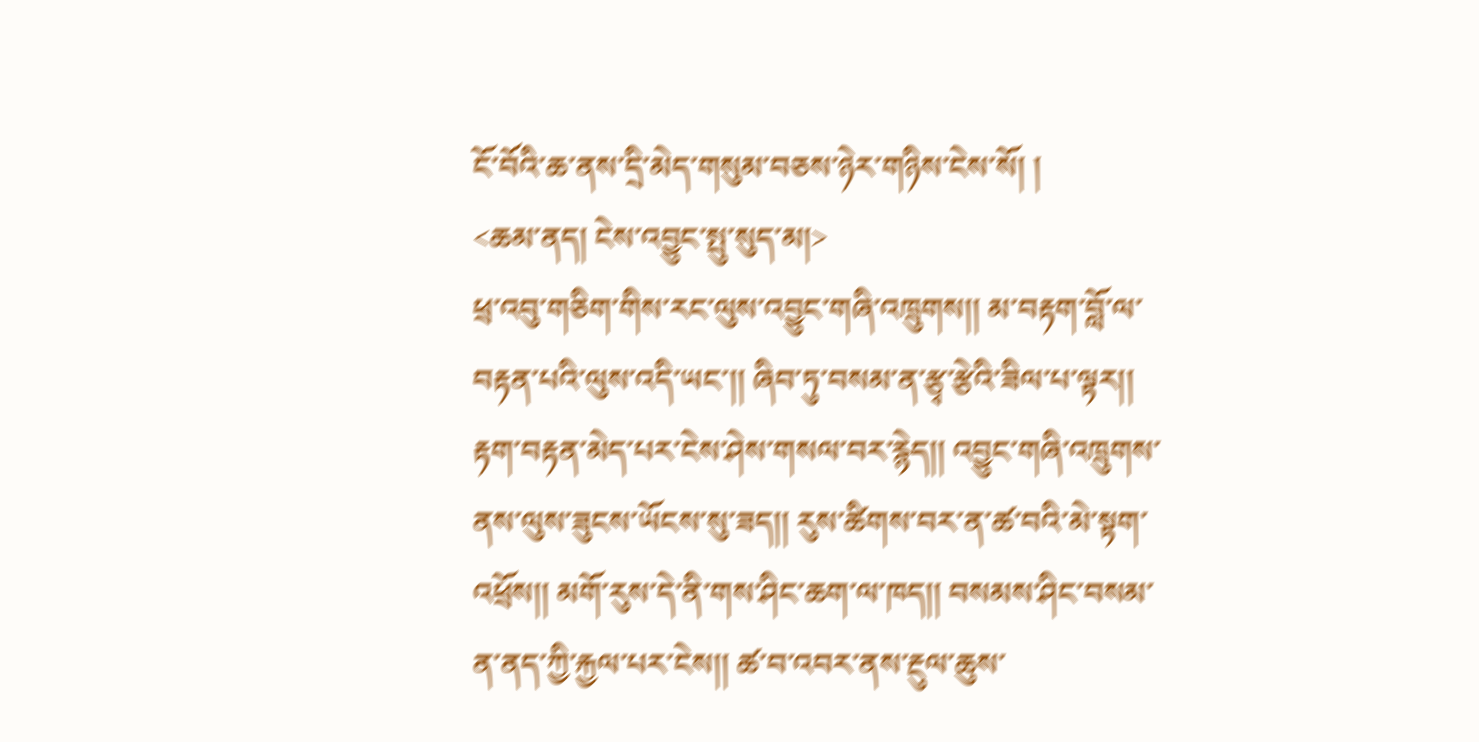ངོ་བོའི་ཆ་ནས་དྲི་མེད་གསུམ་བཅས་ཉེར་གཉིས་ངེས་སོ། །
<ཆམ་ནད། ངེས་འབྱུང་སྤུ་སུད་མ།>
ཕྲ་འབུ་གཅིག་གིས་རང་ལུས་འབྱུང་གཞི་འཁྲུགས།། མ་བརྟག་བློ་ལ་བརྟན་པའི་ལུས་འདི་ཡང་།། ཞིབ་ཏུ་བསམ་ན་རྩྭ་རྩེའི་ཟིལ་པ་ལྟར།། རྟག་བརྟན་མེད་པར་ངེས་ཤེས་གསལ་བར་རྙེད།། འབྱུང་གཞི་འཁྲུགས་ནས་ལུས་ཟུངས་ཡོངས་སུ་ཟད།། རུས་ཚིགས་བར་ན་ཚ་བའི་མེ་སྟག་འཕྲོས།། མགོ་རུས་དེ་ནི་གས་ཤིང་ཆག་ལ་ཁད།། བསམས་ཤིང་བསམ་ན་ནད་ཀྱི་རྐྱལ་པར་ངེས།། ཚ་བ་འབར་ནས་རྔུལ་ཆུས་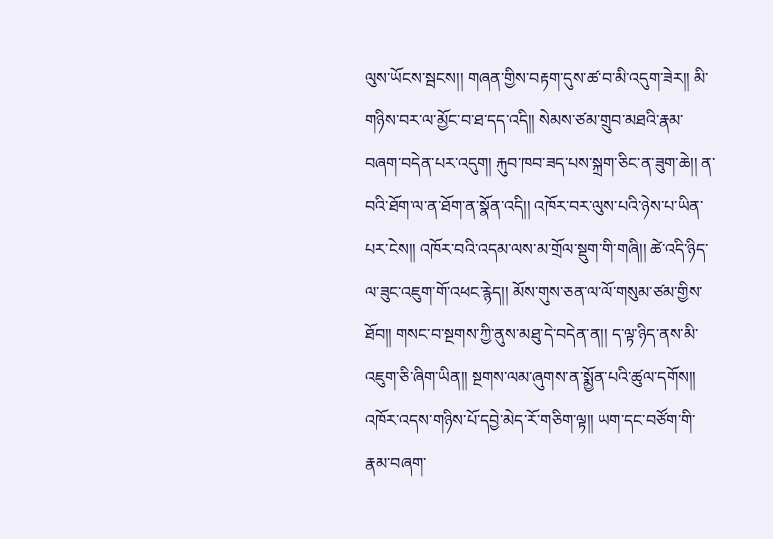ལུས་ཡོངས་སྦངས།། གཞན་གྱིས་བརྟག་དུས་ཚ་བ་མི་འདུག་ཟེར།། མི་གཉིས་བར་ལ་མྱོང་བ་ཐ་དད་འདི།། སེམས་ཙམ་གྲུབ་མཐའི་རྣམ་བཞག་བདེན་པར་འདུག། རྐུབ་ཁབ་ཟད་པས་སྐྲག་ཅིང་ན་ཟུག་ཆེ།། ན་བའི་ཐོག་ལ་ན་ཐོག་ན་སྣོན་འདི།། འཁོར་བར་ལུས་པའི་ཉེས་པ་ཡིན་པར་ངེས།། འཁོར་བའི་འདམ་ལས་མ་གྲོལ་སྡུག་གི་གཞི།། ཚེ་འདི་ཉིད་ལ་ཟུང་འཇུག་གོ་འཕང་རྙེད།། མོས་གུས་ཅན་ལ་ལོ་གསུམ་ཙམ་གྱིས་ཐོབ།། གསང་བ་སྔགས་ཀྱི་ནུས་མཐུ་དེ་བདེན་ན།། ད་ལྟ་ཉིད་ནས་མི་འཇུག་ཅི་ཞིག་ཡིན།། སྔགས་ལམ་ཞུགས་ན་སྨྱོན་པའི་ཚུལ་དགོས།། འཁོར་འདས་གཉིས་པོ་དབྱེ་མེད་རོ་གཅིག་ལྟ།། ཡག་དང་བཙོག་གི་རྣམ་བཞག་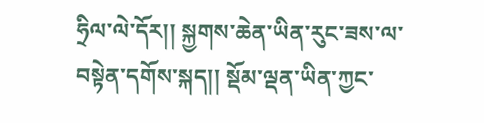ཧྲིལ་ལེ་དོར།། སྐྱགས་ཆེན་ཡིན་རུང་ཟས་ལ་བསྟེན་དགོས་སྐད།། སྡོམ་ལྡན་ཡིན་ཀྱང་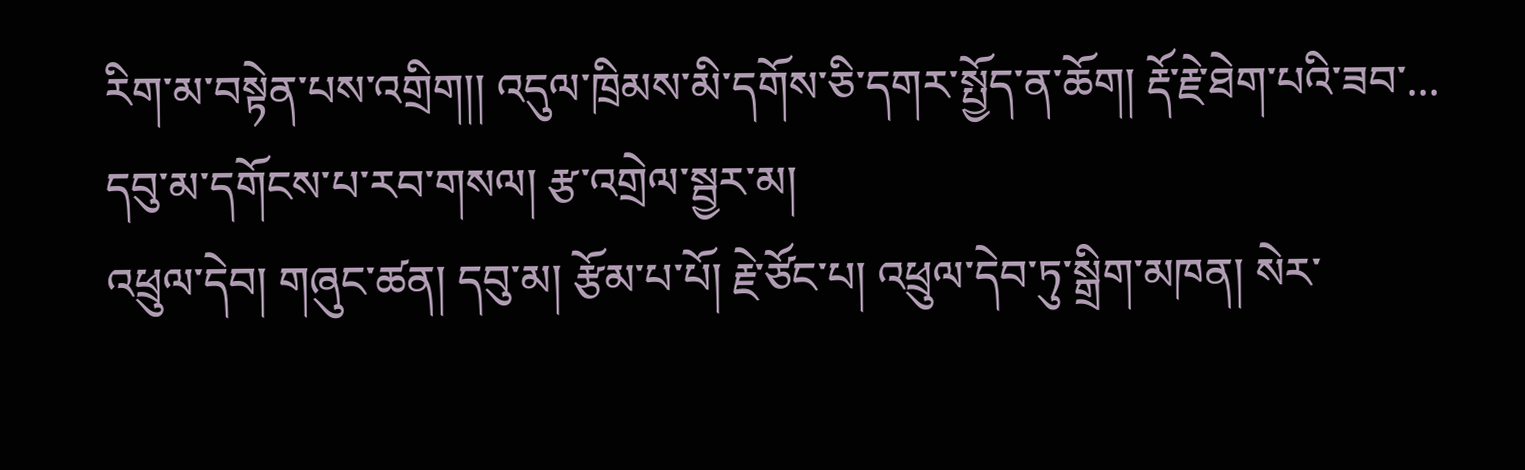རིག་མ་བསྟེན་པས་འགྲིག།། འདུལ་ཁྲིམས་མི་དགོས་ཅི་དགར་སྤྱོད་ན་ཆོག། རྡོ་རྗེ་ཐེག་པའི་ཟབ་...
དབུ་མ་དགོངས་པ་རབ་གསལ། རྩ་འགྲེལ་སྦྱར་མ།
འཕྲུལ་དེབ། གཞུང་ཚན། དབུ་མ། རྩོམ་པ་པོ། རྗེ་ཙོང་པ། འཕྲུལ་དེབ་ཏུ་སྒྲིག་མཁན། སེར་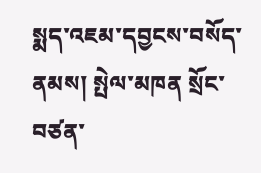སྨད་འཇམ་དབྱངས་བསོད་ནམས། སྤེལ་མཁན སྲོང་བཙན་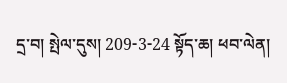དྲ་བ། སྤེལ་དུས། 209-3-24 སྟོད་ཆ། ཕབ་ལེན།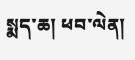སྨད་ཆ། ཕབ་ལེན།